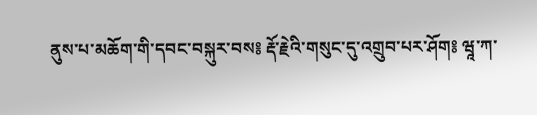ནུས་པ་མཆོག་གི་དབང་བསྐུར་བས༔ རྡོ་རྗེའི་གསུང་དུ་འགྲུབ་པར་ཤོག༔ ཝཱ་ཀ་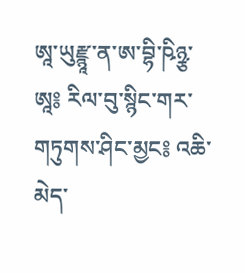ཨཱ་ཡུརྫྙཱ་ན་ཨ་བྷི་ཥིཉྩ་ཨཱ༔ རིལ་བུ་སྙིང་གར་གཏུགས་ཤིང་མྱང༔ འཆི་མེད་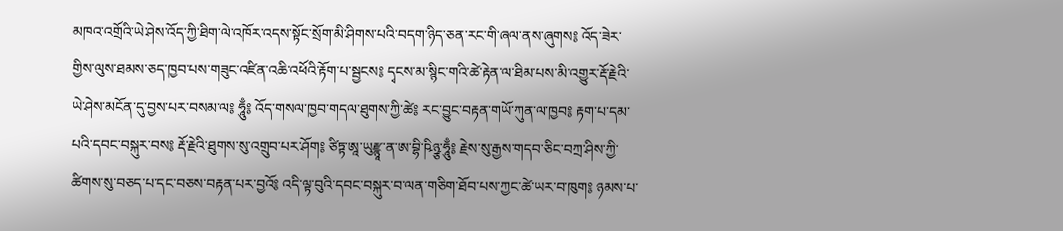མཁའ་འགྲོའི་ཡེ་ཤེས་འོད་ཀྱི་ཐིག་ལེ་འཁོར་འདས་སྟོང་སྲོག་མི་ཤིགས་པའི་བདག་ཉིད་ཅན་རང་གི་ཞལ་ནས་ཞུགས༔ འོད་ཟེར་གྱིས་ལུས་ཐམས་ཅད་ཁྱབ་པས་གཟུང་འཛིན་འཆི་འཕོའི་རྟོག་པ་སྦྱངས༔ དྭངས་མ་སྙིང་གའི་ཚེ་རྟེན་ལ་ཐིམ་པས་མི་འགྱུར་རྡོ་རྗེའི་ཡེ་ཤེས་མངོན་དུ་བྱས་པར་བསམ་ལ༔ ཧཱུྃ༔ འོད་གསལ་ཁྱབ་གདལ་ཐུགས་ཀྱི་ཚེ༔ རང་བྱུང་བརྟན་གཡོ་ཀུན་ལ་ཁྱབ༔ རྟག་པ་དམ་པའི་དབང་བསྐུར་བས༔ རྡོ་རྗེའི་ཐུགས་སུ་འགྲུབ་པར་ཤོག༔ ཙིཏྟ་ཨཱ་ཡུརྫྙཱ་ན་ཨ་བྷི་ཥིཉྩ་ཧཱུྃ༔ རྗེས་སུ་རྒྱས་གདབ་ཅིང་བཀྲ་ཤིས་ཀྱི་ཚིགས་སུ་བཅད་པ་དང་བཅས་བརྟན་པར་བྱའོ༔ འདི་ལྟ་བུའི་དབང་བསྐུར་བ་ལན་གཅིག་ཐོབ་པས་ཀྱང་ཚེ་ཡར་བ་ཁུག༔ ཉམས་པ་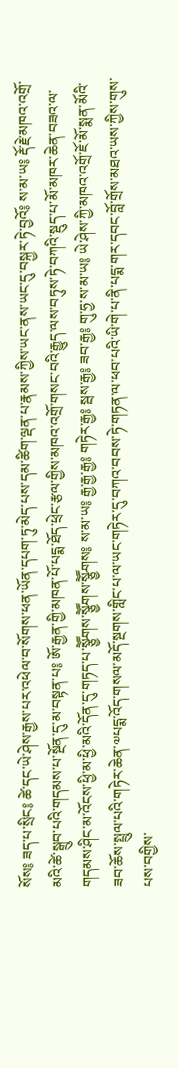སོས༔ ཟད་པ་སྲིང༔ ཚེ་དང་ཡེ་ཤེས་རྒྱས་པར་འཕེལ་བ་སོགས་ཕན་ཡོན་དཔག་ཏུ་མེད་པས་དམ་ཚིག་ལྡན་པ་རྣམས་ཀྱིས་ཡང་ནས་ཡང་དུ་བསྐྱར་ཏེ་བྱའོ༔ ས་མ་ཡ༔ རྡོ་རྗེ་མཁའ་འགྲོ་མའི་ཚེ་སྒྲུབ་པའི་གདམས་པ་སྔོན་དུ་མ་བསྟན་པ༔ ཨོ་རྒྱན་གྱི་མཁན་པོ་པདྨ་ཐོད་ཕྲེང་རྩལ་གྱིས་མཁའ་འགྲོ་གསང་བའི་རྒྱུད་ལས་བཏུས་ཏེ་བཀའི་སྡུད་པ་མོ་མཁར་ཆེན་བཟའ་ལ་གདམས་ཤིང་མ་འོངས་ཕྱི་མ་ཕྱི་མའི་དོན་དུ་གཏད་པ་སྩྱཽགས་སྩྱཽགས་སྩྱཽགས༔ ས་མ་ཡ༔ རྒྱ་རྒྱ་རྒྱ༔ གཏེར་རྒྱ༔ སྦས་རྒྱ༔ ཟབ་རྒྱ༔ གུ་ཧྱ་ས་མ་ཡ༔ ཡེ་ཤེས་ཀྱི་མཁའ་འགྲོ་ཇོ་མོ་སྨན་མོའི་ཟབ་ཆོས་སྤྲུལ་པའི་གཏེར་ཆེན་༧པདྨ་འོད་གསལ་མདོ་སྔགས་གླིང་པ་ལ་ཡང་གཏེར་དུ་བཀའ་བབས་ཏེ་གཏན་ལ་ཕབ་པའི་ཡི་གེ་པ་ནི་པདྨ་གར་དབང་བློ་གྲོས་མཐའ་ཡས་ཀྱིས་གུས་པས་བགྱིས་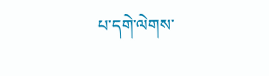པ་དགེ་ལེགས་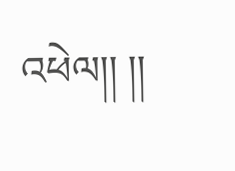འཕེལ།། །།